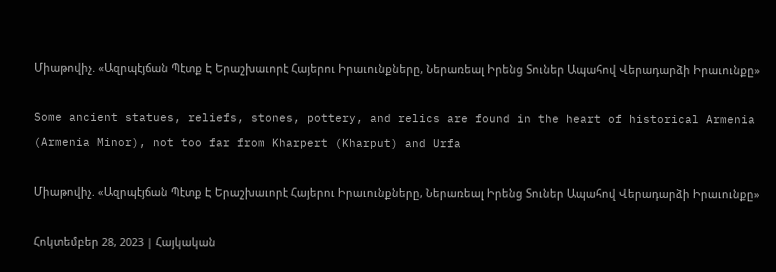Միաթովիչ. «Ազրպէյճան Պէտք Է Երաշխաւորէ Հայերու Իրաւունքները, Ներառեալ Իրենց Տուներ Ապահով Վերադարձի Իրաւունքը»

Some ancient statues, reliefs, stones, pottery, and relics are found in the heart of historical Armenia (Armenia Minor), not too far from Kharpert (Kharput) and Urfa

Միաթովիչ. «Ազրպէյճան Պէտք Է Երաշխաւորէ Հայերու Իրաւունքները, Ներառեալ Իրենց Տուներ Ապահով Վերադարձի Իրաւունքը»

Հոկտեմբեր 28, 2023 | Հայկական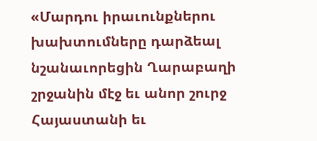«Մարդու իրաւունքներու խախտումները դարձեալ նշանաւորեցին Ղարաբաղի շրջանին մէջ եւ անոր շուրջ Հայաստանի եւ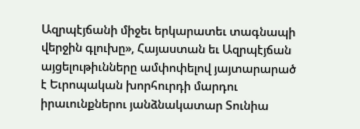Ազրպէյճանի միջեւ երկարատեւ տագնապի վերջին գլուխը», Հայաստան եւ Ազրպէյճան այցելութիւնները ամփոփելով յայտարարած է Եւրոպական խորհուրդի մարդու իրաւունքներու յանձնակատար Տունիա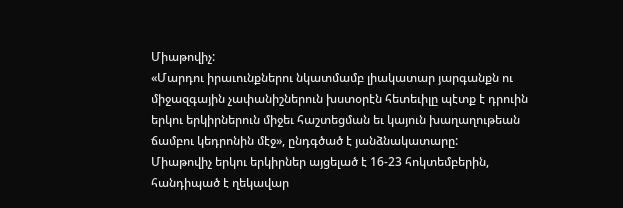Միաթովիչ:
«Մարդու իրաւունքներու նկատմամբ լիակատար յարգանքն ու միջազգային չափանիշներուն խստօրէն հետեւիլը պէտք է դրուին երկու երկիրներուն միջեւ հաշտեցման եւ կայուն խաղաղութեան ճամբու կեդրոնին մէջ», ընդգծած է յանձնակատարը:
Միաթովիչ երկու երկիրներ այցելած է 16-23 հոկտեմբերին, հանդիպած է ղեկավար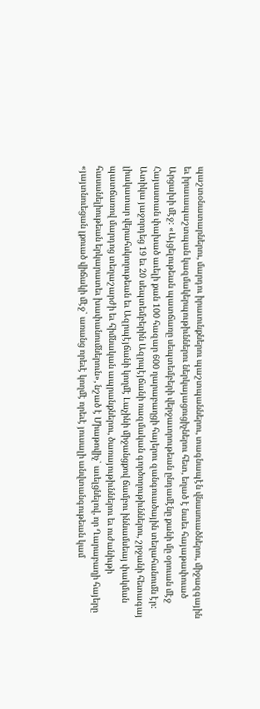պաշտօնատարներու, մարդու իրաւունքներու պաշտպաններու, տագնապէն վնասուածներու, միջազգային եւ իրաւապաշտպան կազմակերպութիւններու ներկայացուցիչներու հետ, եղած է նաեւ հայաթափուած Արցախի մէջ: «Այցելութեան պատճառը սեպտեմբերի վերջաւորութեան ընդամէնը քանի մը օրուան մէջ Հայաստան փախած աւելի քան 100 հազար 600 ղարաբաղցի հայերու զանգուածային տեղահանումն էր: Ատիկա յաջորդեց 19 եւ 20 սեպտեմբերին Ազրպէյճանի ռազմական գործողութիւններու, շրջանի հետագայ լիակատար վերահսկողութեան եւ Ազրպէյճանի կողմէ Լաչինի միջանցքով ճամբու իննամսեայ փակման պատճառով մարդոց տեղաշարժի եւ հիմնական ապրանքներու, ծառայութիւններու եւ ուժանիւթի հասանելիութեան երկարատեւ խափանումներուն», նշած է Միաթովիչ` աւելցնելով, որ Ղարաբաղի հայերը «յայտնուեցան լքուած վիճակի մէջ` առանց որեւէ կողմէ որեւէ յուսալի անվտանգութեան կամ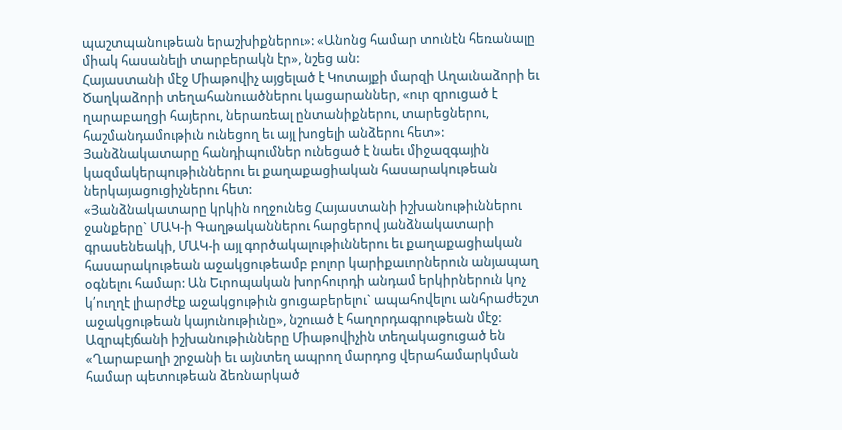պաշտպանութեան երաշխիքներու»: «Անոնց համար տունէն հեռանալը միակ հասանելի տարբերակն էր», նշեց ան:
Հայաստանի մէջ Միաթովիչ այցելած է Կոտայքի մարզի Աղաւնաձորի եւ Ծաղկաձորի տեղահանուածներու կացարաններ, «ուր զրուցած է ղարաբաղցի հայերու, ներառեալ ընտանիքներու, տարեցներու, հաշմանդամութիւն ունեցող եւ այլ խոցելի անձերու հետ»: Յանձնակատարը հանդիպումներ ունեցած է նաեւ միջազգային կազմակերպութիւններու եւ քաղաքացիական հասարակութեան ներկայացուցիչներու հետ:
«Յանձնակատարը կրկին ողջունեց Հայաստանի իշխանութիւններու ջանքերը` ՄԱԿ-ի Գաղթականներու հարցերով յանձնակատարի գրասենեակի, ՄԱԿ-ի այլ գործակալութիւններու եւ քաղաքացիական հասարակութեան աջակցութեամբ բոլոր կարիքաւորներուն անյապաղ օգնելու համար: Ան Եւրոպական խորհուրդի անդամ երկիրներուն կոչ կ՛ուղղէ լիարժէք աջակցութիւն ցուցաբերելու` ապահովելու անհրաժեշտ աջակցութեան կայունութիւնը», նշուած է հաղորդագրութեան մէջ:
Ազրպէյճանի իշխանութիւնները Միաթովիչին տեղակացուցած են «Ղարաբաղի շրջանի եւ այնտեղ ապրող մարդոց վերահամարկման համար պետութեան ձեռնարկած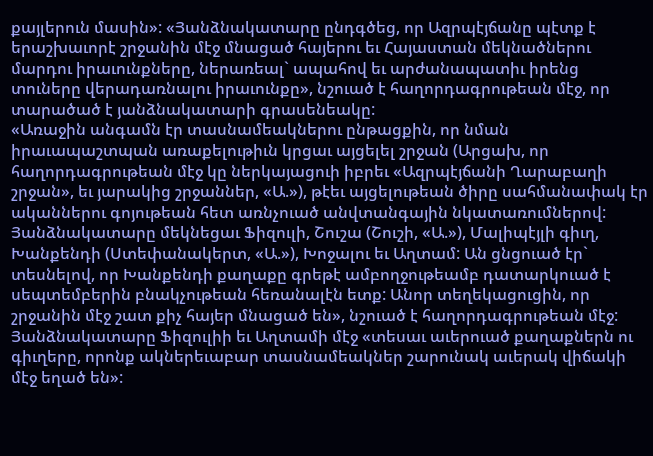քայլերուն մասին»: «Յանձնակատարը ընդգծեց, որ Ազրպէյճանը պէտք է երաշխաւորէ շրջանին մէջ մնացած հայերու եւ Հայաստան մեկնածներու մարդու իրաւունքները, ներառեալ` ապահով եւ արժանապատիւ իրենց տուները վերադառնալու իրաւունքը», նշուած է հաղորդագրութեան մէջ, որ տարածած է յանձնակատարի գրասենեակը:
«Առաջին անգամն էր տասնամեակներու ընթացքին, որ նման իրաւապաշտպան առաքելութիւն կրցաւ այցելել շրջան (Արցախ, որ հաղորդագրութեան մէջ կը ներկայացուի իբրեւ «Ազրպէյճանի Ղարաբաղի շրջան», եւ յարակից շրջաններ, «Ա.»), թէեւ այցելութեան ծիրը սահմանափակ էր ականներու գոյութեան հետ առնչուած անվտանգային նկատառումներով: Յանձնակատարը մեկնեցաւ Ֆիզուլի, Շուշա (Շուշի, «Ա.»), Մալիպէյլի գիւղ, Խանքենդի (Ստեփանակերտ, «Ա.»), Խոջալու եւ Աղտամ: Ան ցնցուած էր` տեսնելով, որ Խանքենդի քաղաքը գրեթէ ամբողջութեամբ դատարկուած է սեպտեմբերին բնակչութեան հեռանալէն ետք: Անոր տեղեկացուցին, որ շրջանին մէջ շատ քիչ հայեր մնացած են», նշուած է հաղորդագրութեան մէջ:
Յանձնակատարը Ֆիզուլիի եւ Աղտամի մէջ «տեսաւ աւերուած քաղաքներն ու գիւղերը, որոնք ակներեւաբար տասնամեակներ շարունակ աւերակ վիճակի մէջ եղած են»: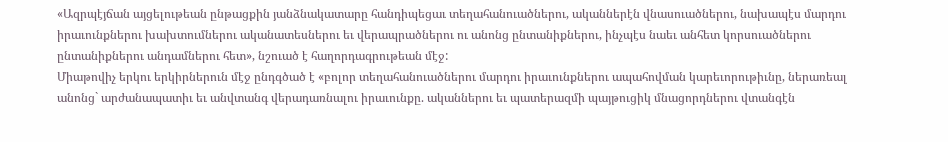«Ազրպէյճան այցելութեան ընթացքին յանձնակատարը հանդիպեցաւ տեղահանուածներու, ականներէն վնասուածներու, նախապէս մարդու իրաւունքներու խախտումներու ականատեսներու եւ վերապրածներու ու անոնց ընտանիքներու, ինչպէս նաեւ անհետ կորսուածներու ընտանիքներու անդամներու հետ», նշուած է հաղորդագրութեան մէջ:
Միաթովիչ երկու երկիրներուն մէջ ընդգծած է «բոլոր տեղահանուածներու մարդու իրաւունքներու ապահովման կարեւորութիւնը, ներառեալ անոնց` արժանապատիւ եւ անվտանգ վերադառնալու իրաւունքը. ականներու եւ պատերազմի պայթուցիկ մնացորդներու վտանգէն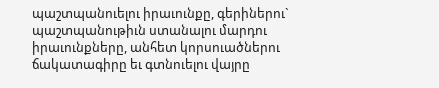պաշտպանուելու իրաւունքը, գերիներու` պաշտպանութիւն ստանալու մարդու իրաւունքները, անհետ կորսուածներու ճակատագիրը եւ գտնուելու վայրը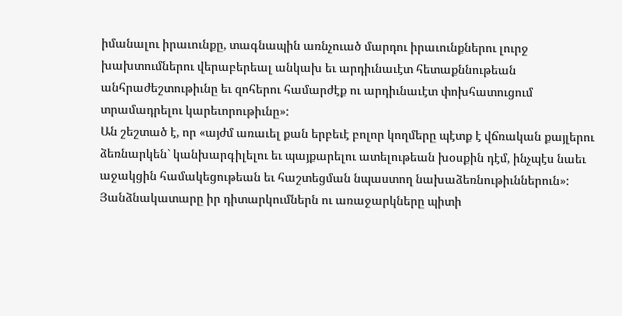իմանալու իրաւունքը, տագնապին առնչուած մարդու իրաւունքներու լուրջ խախտումներու վերաբերեալ անկախ եւ արդիւնաւէտ հետաքննութեան անհրաժեշտութիւնը եւ զոհերու համարժէք ու արդիւնաւէտ փոխհատուցում տրամադրելու կարեւորութիւնը»:
Ան շեշտած է, որ «այժմ առաւել քան երբեւէ բոլոր կողմերը պէտք է վճռական քայլերու ձեռնարկեն` կանխարգիլելու եւ պայքարելու ատելութեան խօսքին դէմ, ինչպէս նաեւ աջակցին համակեցութեան եւ հաշտեցման նպաստող նախաձեռնութիւններուն»:
Յանձնակատարը իր դիտարկումներն ու առաջարկները պիտի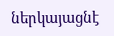ներկայացնէ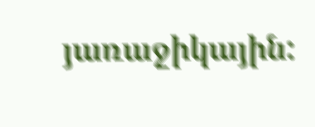յառաջիկային: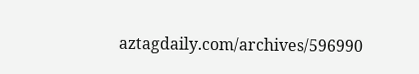aztagdaily.com/archives/596990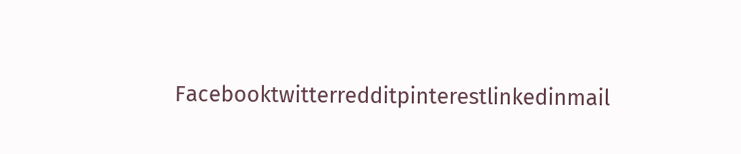Facebooktwitterredditpinterestlinkedinmail